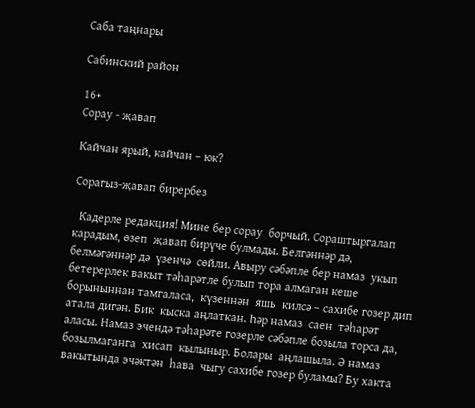Саба таңнары

Сабинский район

16+
Сорау - җавап

Кайчан ярый, кайчан – юк?

Сорагыз-җавап бирербез

  Кадерле редакция! Мине бер сорау  борчый. Сораштыргалап карадым, өзеп  җавап бирүче булмады. Белгәннәр дә, белмәгәннәр дә  үзенчә  сөйли. Авыру сәбәпле бер намаз  укып бетерерлек вакыт тәһарәтле булып тора алмаган кеше борыныннан тамгаласа,  күзеннән  яшь  килсә – сахибе гозер дип атала дигән. Бик  кыска аңлаткан. Һәр намаз  саен  тәһарәт аласы. Намаз эчендә тәһарәте гозерле сәбәпле бозыла торса да, бозылмаганга  хисап  кылыныр. Болары  аңлашыла. Ә намаз  вакытында эчәктән  һава  чыгу сахибе гозер буламы? Бу хакта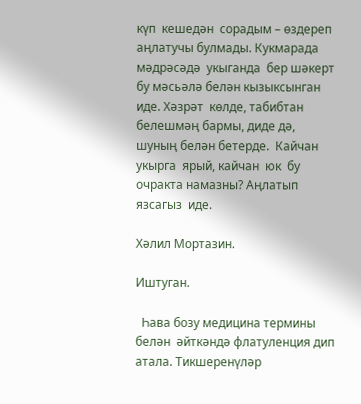күп  кешедән  сорадым – өздереп  аңлатучы булмады. Кукмарада  мәдрәсәдә  укыганда  бер шәкерт бу мәсьәлә белән кызыксынган  иде. Хәзрәт  көлде, табибтан белешмәң бармы, диде дә, шуның белән бетерде.  Кайчан  укырга  ярый, кайчан  юк  бу очракта намазны? Аңлатып  язсагыз  иде.

Хәлил Мортазин.

Иштуган.

  Һава бозу медицина термины белән  әйткәндә флатуленция дип атала. Тикшеренүләр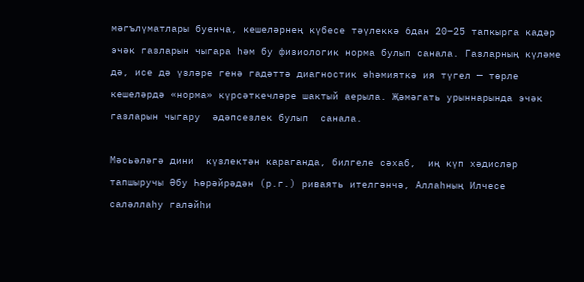мәгълүматлары буенча, кешеләрнең күбесе тәүлеккә 6дан 20–25 тапкырга кадәр эчәк газларын чыгара һәм бу физиологик норма булып санала. Газларның күләме дә, исе дә үзләре генә гадәттә диагностик әһәмияткә ия түгел — төрле кешеләрдә «норма» күрсәткечләре шактый аерыла. Җәмәгать урыннарында эчәк газларын чыгару  әдәпсезлек булып  санала.

Мәсьәләгә дини  күзлектән караганда, билгеле сәхаб,  иң күп хәдисләр тапшыручы Әбу Һөрәйрәдән (р.г.) риваять ителгәнчә, Аллаһның Илчесе саләллаһу галәйһи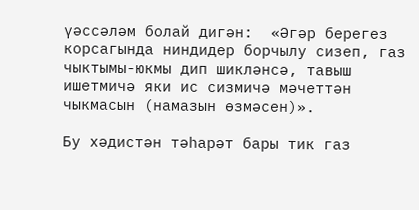үәссәләм болай дигән:  «Әгәр берегез корсагында ниндидер борчылу сизеп, газ чыктымы-юкмы дип шикләнсә, тавыш ишетмичә яки ис сизмичә мәчеттән чыкмасын (намазын өзмәсен)».

Бу хәдистән тәһарәт бары тик газ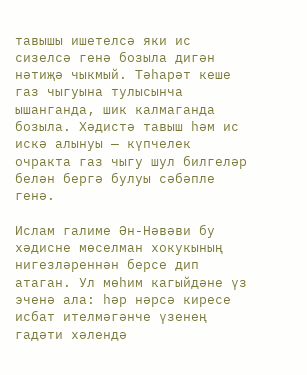тавышы ишетелсә яки ис сизелсә генә бозыла дигән нәтиҗә чыкмый. Тәһарәт кеше газ чыгуына тулысынча ышанганда, шик калмаганда бозыла. Хәдистә тавыш һәм ис искә алынуы — күпчелек очракта газ чыгу шул билгеләр белән бергә булуы сәбәпле генә.

Ислам галиме Ән-Нәвәви бу хәдисне мөселман хокукының нигезләреннән берсе дип атаган. Ул мөһим кагыйдәне үз эченә ала: һәр нәрсә киресе исбат ителмәгәнче үзенең гадәти хәлендә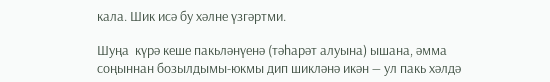кала. Шик исә бу хәлне үзгәртми.

Шуңа  күрә кеше пакьләнүенә (тәһарәт алуына) ышана, әмма соңыннан бозылдымы-юкмы дип шикләнә икән — ул пакь хәлдә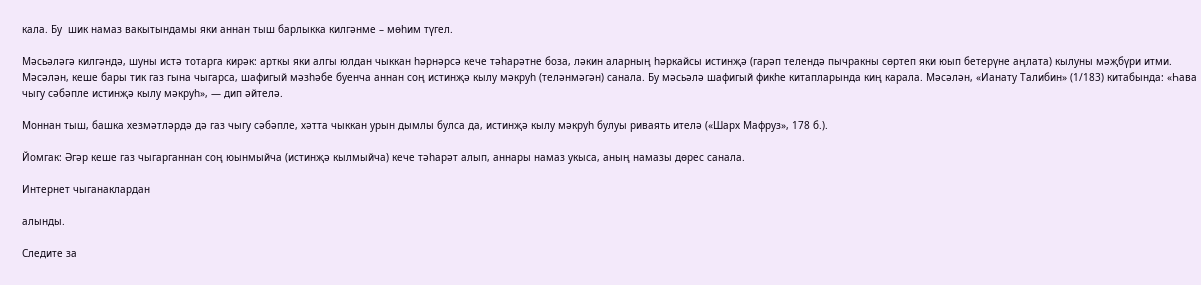кала. Бу  шик намаз вакытындамы яки аннан тыш барлыкка килгәнме – мөһим түгел.

Мәсьәләгә килгәндә, шуны истә тотарга кирәк: арткы яки алгы юлдан чыккан һәрнәрсә кече тәһарәтне боза, ләкин аларның һәркайсы истинҗә (гарәп телендә пычракны сөртеп яки юып бетерүне аңлата) кылуны мәҗбүри итми. Мәсәлән, кеше бары тик газ гына чыгарса, шафигый мәзһәбе буенча аннан соң истинҗә кылу мәкруһ (теләнмәгән) санала. Бу мәсьәлә шафигый фикһе китапларында киң карала. Мәсәлән, «Ианату Талибин» (1/183) китабында: «Һава чыгу сәбәпле истинҗә кылу мәкруһ», — дип әйтелә.

Моннан тыш, башка хезмәтләрдә дә газ чыгу сәбәпле, хәтта чыккан урын дымлы булса да, истинҗә кылу мәкруһ булуы риваять ителә («Шарх Мафруз», 178 б.).

Йомгак: Әгәр кеше газ чыгарганнан соң юынмыйча (истинҗә кылмыйча) кече тәһарәт алып, аннары намаз укыса, аның намазы дөрес санала.

Интернет чыганаклардан

алынды.

Следите за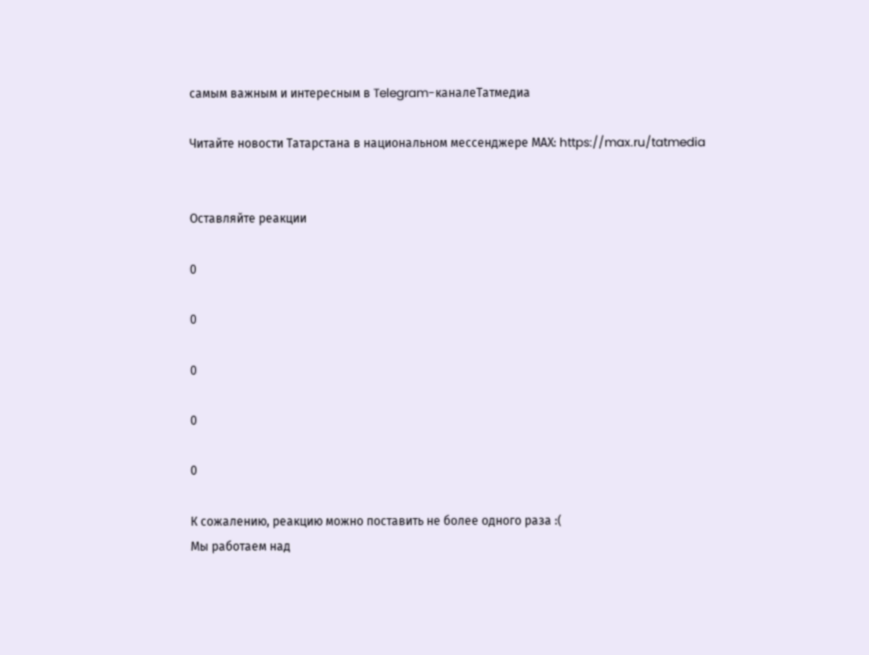самым важным и интересным в Telegram-каналеТатмедиа

Читайте новости Татарстана в национальном мессенджере MАХ: https://max.ru/tatmedia


Оставляйте реакции

0

0

0

0

0

К сожалению, реакцию можно поставить не более одного раза :(
Мы работаем над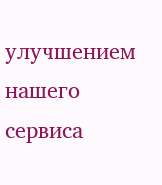улучшением нашего сервиса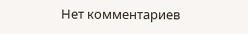Нет комментариев